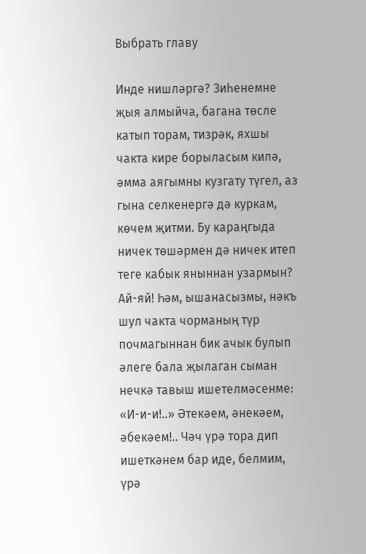Выбрать главу

Инде нишләргә? Зиһенемне җыя алмыйча, багана төсле катып торам, тизрәк, яхшы чакта кире борыласым килә, әмма аягымны кузгату түгел, аз гына селкенергә дә куркам, көчем җитми. Бу караңгыда ничек төшәрмен дә ничек итеп теге кабык яныннан узармын? Ай-яй! Һәм, ышанасызмы, нәкъ шул чакта чорманың түр почмагыннан бик ачык булып әлеге бала җылаган сыман нечкә тавыш ишетелмәсенме: «И-и-и!..» Әтекәем, әнекәем, әбекәем!.. Чәч үрә тора дип ишеткәнем бар иде, белмим, үрә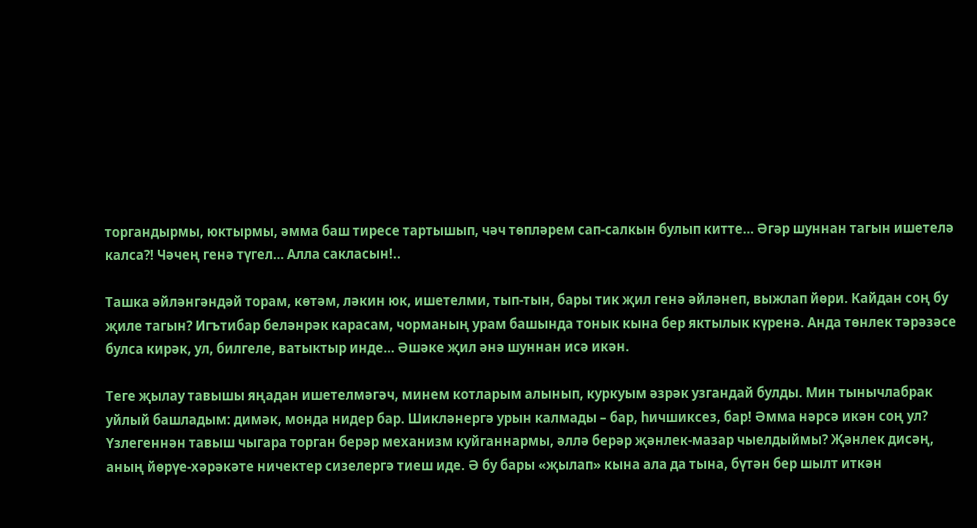торгандырмы, юктырмы, әмма баш тиресе тартышып, чәч төпләрем сап-салкын булып китте… Әгәр шуннан тагын ишетелә калса?! Чәчең генә түгел… Алла сакласын!..

Ташка әйләнгәндәй торам, көтәм, ләкин юк, ишетелми, тып-тын, бары тик җил генә әйләнеп, выжлап йөри. Кайдан соң бу җиле тагын? Игътибар беләнрәк карасам, чорманың урам башында тонык кына бер яктылык күренә. Анда төнлек тәрәзәсе булса кирәк, ул, билгеле, ватыктыр инде… Әшәке җил әнә шуннан исә икән.

Теге җылау тавышы яңадан ишетелмәгәч, минем котларым алынып, куркуым әзрәк узгандай булды. Мин тынычлабрак уйлый башладым: димәк, монда нидер бар. Шикләнергә урын калмады – бар, һичшиксез, бар! Әмма нәрсә икән соң ул? Үзлегеннән тавыш чыгара торган берәр механизм куйганнармы, әллә берәр җәнлек-мазар чыелдыймы? Җәнлек дисәң, аның йөрүе-хәрәкәте ничектер сизелергә тиеш иде. Ә бу бары «җылап» кына ала да тына, бүтән бер шылт иткән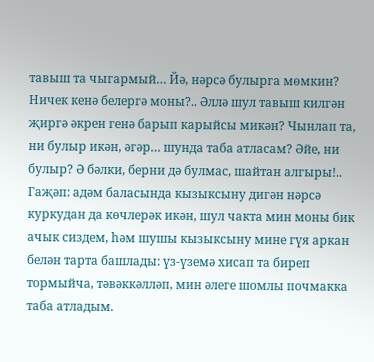тавыш та чыгармый… Йә, нәрсә булырга мөмкин? Ничек кенә белергә моны?.. Әллә шул тавыш килгән җиргә әкрен генә барып карыйсы микән? Чынлап та, ни булыр икән, әгәр… шунда таба атласам? Әйе, ни булыр? Ә бәлки, берни дә булмас, шайтан алгыры!.. Гаҗәп: адәм баласында кызыксыну дигән нәрсә куркудан да көчлерәк икән, шул чакта мин моны бик ачык сиздем, һәм шушы кызыксыну мине гүя аркан белән тарта башлады: үз-үземә хисап та биреп тормыйча, тәвәккәлләп, мин әлеге шомлы почмакка таба атладым.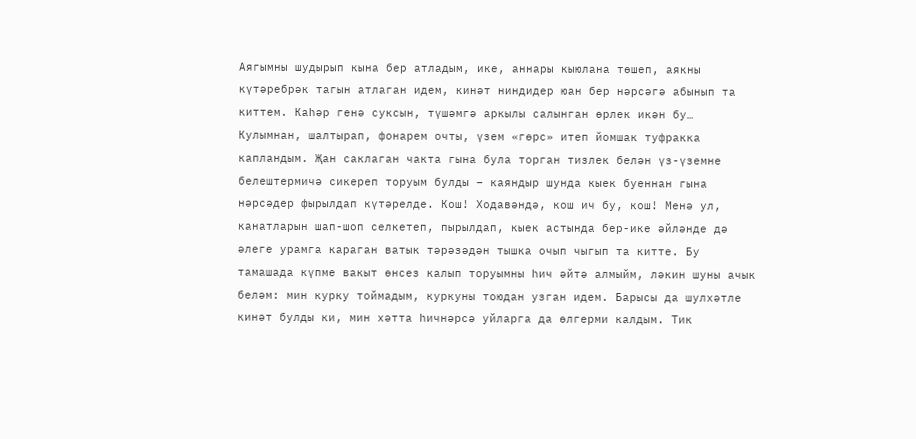Аягымны шудырып кына бер атладым, ике, аннары кыюлана төшеп, аякны күтәребрәк тагын атлаган идем, кинәт ниндидер юан бер нәрсәгә абынып та киттем. Каһәр генә суксын, түшәмгә аркылы салынган өрлек икән бу… Кулымнан, шалтырап, фонарем очты, үзем «гөрс» итеп йомшак туфракка капландым. Җан саклаган чакта гына була торган тизлек белән үз-үземне белештермичә сикереп торуым булды – каяндыр шунда кыек буеннан гына нәрсәдер фырылдап күтәрелде. Кош! Ходавәндә, кош ич бу, кош! Менә ул, канатларын шап-шоп селкетеп, пырылдап, кыек астында бер-ике әйләнде дә әлеге урамга караган ватык тәрәзәдән тышка очып чыгып та китте. Бу тамашада күпме вакыт өнсез калып торуымны һич әйтә алмыйм, ләкин шуны ачык беләм: мин курку тоймадым, куркуны тоюдан узган идем. Барысы да шулхәтле кинәт булды ки, мин хәтта һичнәрсә уйларга да өлгерми калдым. Тик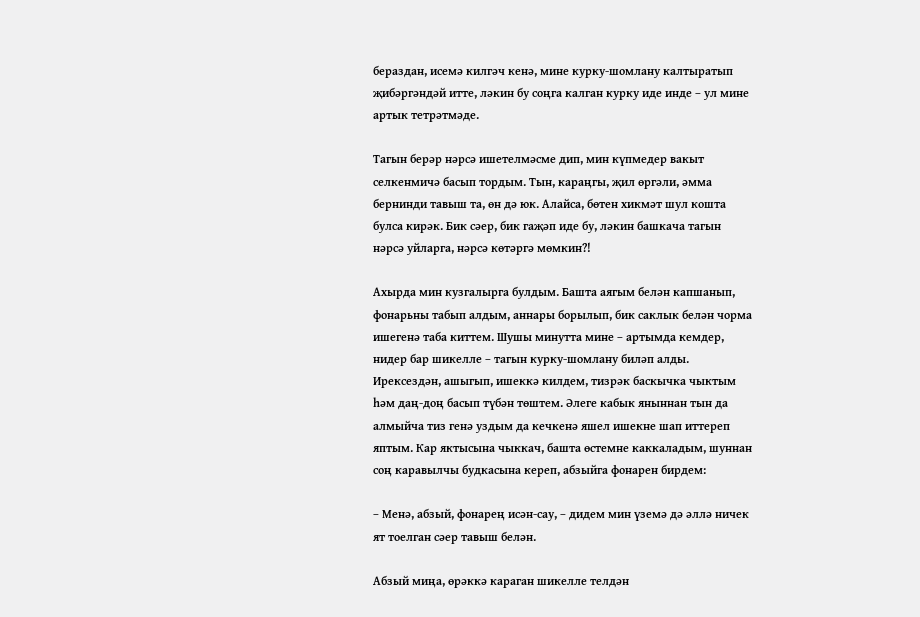бераздан, исемә килгәч кенә, мине курку-шомлану калтыратып җибәргәндәй итте, ләкин бу соңга калган курку иде инде – ул мине артык тетрәтмәде.

Тагын берәр нәрсә ишетелмәсме дип, мин күпмедер вакыт селкенмичә басып тордым. Тын, караңгы, җил өргәли, әмма бернинди тавыш та, өн дә юк. Алайса, бөтен хикмәт шул кошта булса кирәк. Бик сәер, бик гаҗәп иде бу, ләкин башкача тагын нәрсә уйларга, нәрсә көтәргә мөмкин?!

Ахырда мин кузгалырга булдым. Башта аягым белән капшанып, фонарьны табып алдым, аннары борылып, бик саклык белән чорма ишегенә таба киттем. Шушы минутта мине – артымда кемдер, нидер бар шикелле – тагын курку-шомлану биләп алды. Ирексездән, ашыгып, ишеккә килдем, тизрәк баскычка чыктым һәм даң-доң басып түбән төштем. Әлеге кабык яныннан тын да алмыйча тиз генә уздым да кечкенә яшел ишекне шап иттереп яптым. Кар яктысына чыккач, башта өстемне каккаладым, шуннан соң каравылчы будкасына кереп, абзыйга фонарен бирдем:

– Менә, абзый, фонарең исән-сау, – дидем мин үземә дә әллә ничек ят тоелган сәер тавыш белән.

Абзый миңа, өрәккә караган шикелле телдән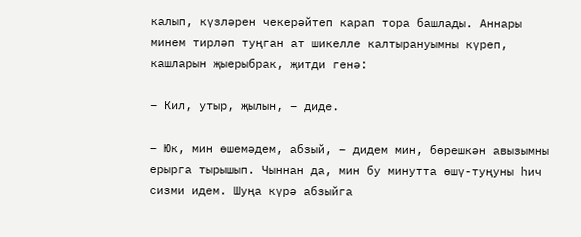калып, күзләрен чекерәйтеп карап тора башлады. Аннары минем тирләп туңган ат шикелле калтырануымны күреп, кашларын җыерыбрак, җитди генә:

– Кил, утыр, җылын, – диде.

– Юк, мин өшемәдем, абзый, – дидем мин, бөрешкән авызымны ерырга тырышып. Чыннан да, мин бу минутта өшү-туңуны һич сизми идем. Шуңа күрә абзыйга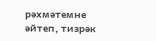рәхмәтемне әйтеп, тизрәк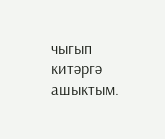чыгып китәргә ашыктым.